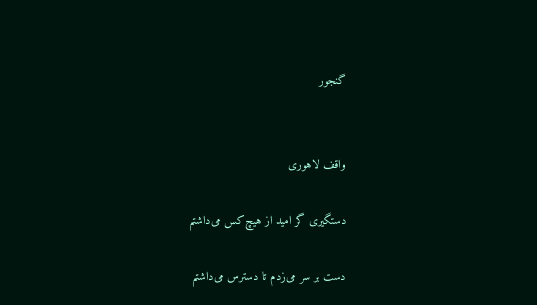گنجور


واقف لاهوری

دستگیری گر امید از هیچ‌کس می‌داشتم

دست بر سر می‌زدم تا دسترس می‌داشتم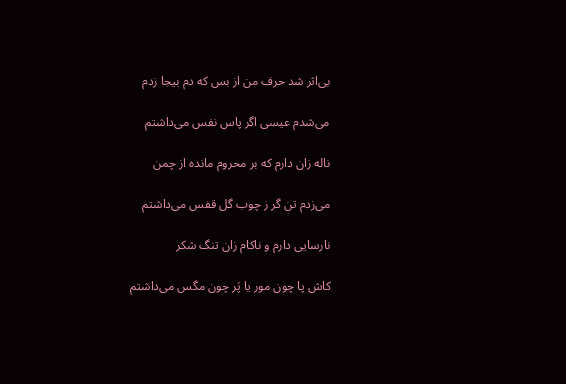بی‌اثر شد حرف من از بس که دم بیجا زدم

می‌شدم عیسی اگر پاس نفس می‌داشتم

ناله زان دارم که بر محروم مانده از چمن

می‌زدم تن گر ز چوب گل قفس می‌داشتم

نارسایی دارم و ناکام زان تنگ شکر

کاش پا چون مور یا پَر چون مگس می‌داشتم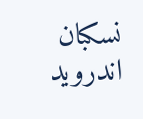نسکبان اندروید